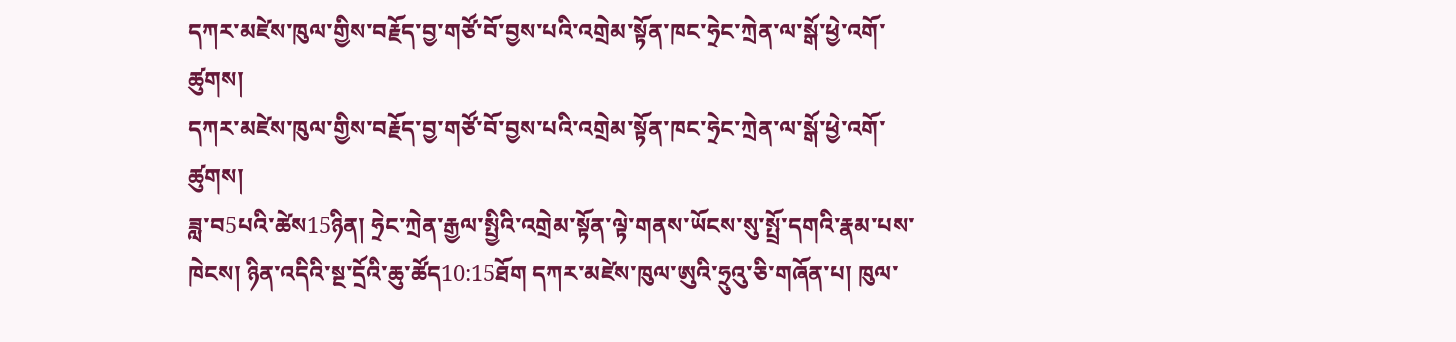དཀར་མཛེས་ཁུལ་གྱིས་བརྗོད་བྱ་གཙོ་བོ་བྱས་པའི་འགྲེམ་སྟོན་ཁང་ཧྲེང་ཀྲེན་ལ་སྒོ་ཕྱེ་འགོ་ཚུགས།
དཀར་མཛེས་ཁུལ་གྱིས་བརྗོད་བྱ་གཙོ་བོ་བྱས་པའི་འགྲེམ་སྟོན་ཁང་ཧྲེང་ཀྲེན་ལ་སྒོ་ཕྱེ་འགོ་ཚུགས།
ཟླ་བ5པའི་ཚེས15ཉིན། ཧྲེང་ཀྲེན་རྒྱལ་སྤྱིའི་འགྲེམ་སྟོན་ལྟེ་གནས་ཡོངས་སུ་སྤྲོ་དགའི་རྣམ་པས་ཁེངས། ཉིན་འདིའི་སྔ་དྲོའི་ཆུ་ཚོད10:15ཐོག དཀར་མཛེས་ཁུལ་ཨུའི་ཧྲུའུ་ཅི་གཞོན་པ། ཁུལ་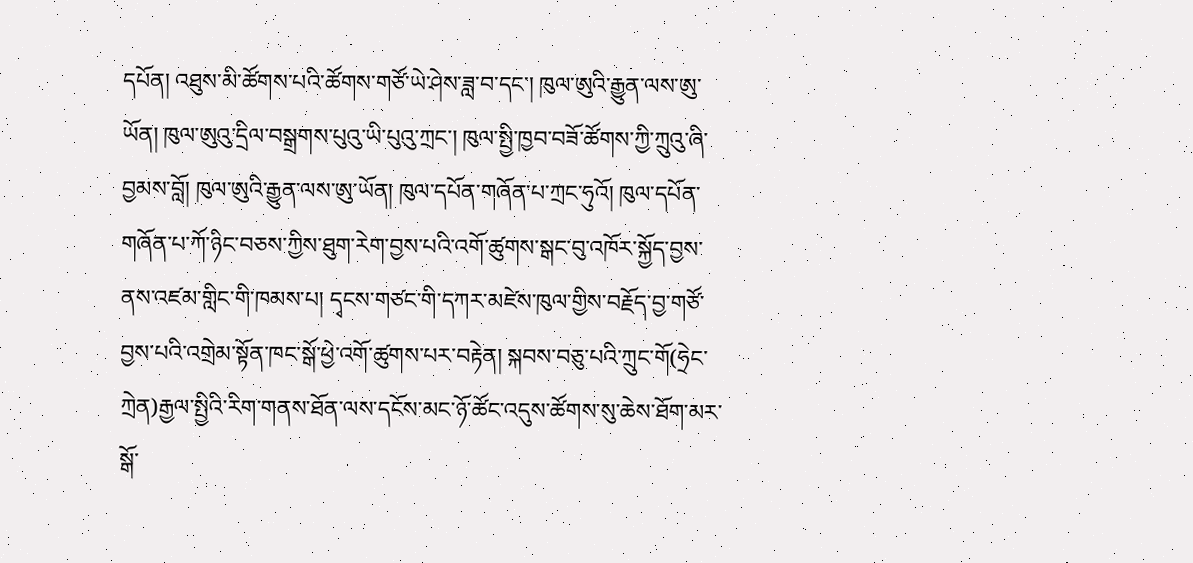དཔོན། འཐུས་མི་ཚོགས་པའི་ཚོགས་གཙོ་ཡེ་ཤེས་ཟླ་བ་དང་། ཁུལ་ཨུའི་རྒྱུན་ལས་ཨུ་ཡོན། ཁུལ་ཨུའུ་དྲིལ་བསྒྲགས་པུའུ་ཡི་པུའུ་ཀྲང་། ཁུལ་སྤྱི་ཁྱབ་བཟོ་ཚོགས་ཀྱི་ཀྲུའུ་ཞི་བྱམས་བློ། ཁུལ་ཨུའི་རྒྱུན་ལས་ཨུ་ཡོན། ཁུལ་དཔོན་གཞོན་པ་ཀྲང་ཧུའོ། ཁུལ་དཔོན་གཞོན་པ་ཀོ་ཉིང་བཅས་ཀྱིས་ཐུག་རེག་བྱས་པའི་འགོ་ཚུགས་སྒང་བུ་འཁོར་སྐྱོད་བྱས་ནས་འཛམ་གླིང་གི་ཁམས་པ། དྭངས་གཙང་གི་དཀར་མཛེས་ཁུལ་གྱིས་བརྗོད་བྱ་གཙོ་བྱས་པའི་འགྲེམ་སྟོན་ཁང་སྒོ་ཕྱེ་འགོ་ཚུགས་པར་བརྟེན། སྐབས་བཅུ་པའི་ཀྲུང་གོ(ཧྲེང་ཀྲེན)རྒྱལ་སྤྱིའི་རིག་གནས་ཐོན་ལས་དངོས་མང་ཉོ་ཚོང་འདུས་ཚོགས་སུ་ཆེས་ཐོག་མར་སྒོ་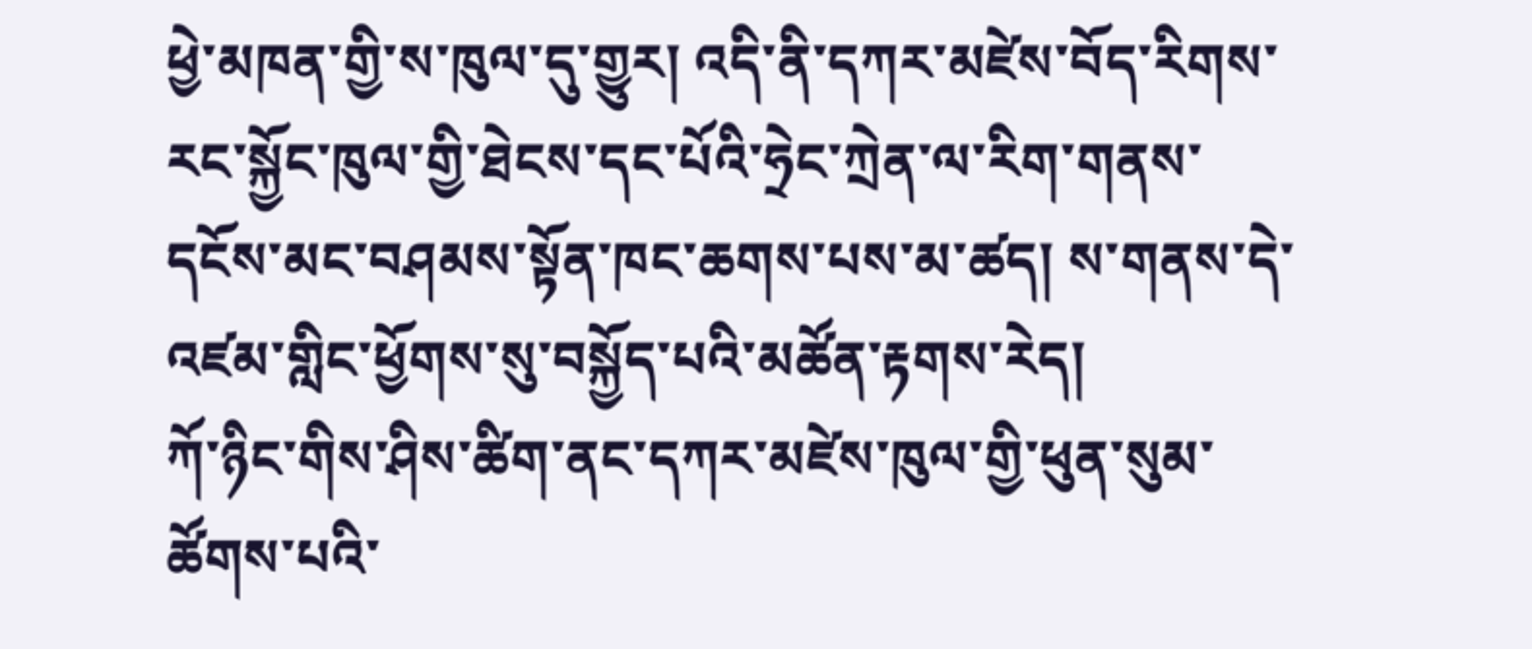ཕྱེ་མཁན་གྱི་ས་ཁུལ་དུ་གྱུར། འདི་ནི་དཀར་མཛེས་བོད་རིགས་རང་སྐྱོང་ཁུལ་གྱི་ཐེངས་དང་པོའི་ཧྲེང་ཀྲེན་ལ་རིག་གནས་དངོས་མང་བཤམས་སྟོན་ཁང་ཆགས་པས་མ་ཚད། ས་གནས་དེ་འཛམ་གླིང་ཕྱོགས་སུ་བསྐྱོད་པའི་མཚོན་རྟགས་རེད།
ཀོ་ཉིང་གིས་ཤིས་ཚིག་ནང་དཀར་མཛེས་ཁུལ་གྱི་ཕུན་སུམ་ཚོགས་པའི་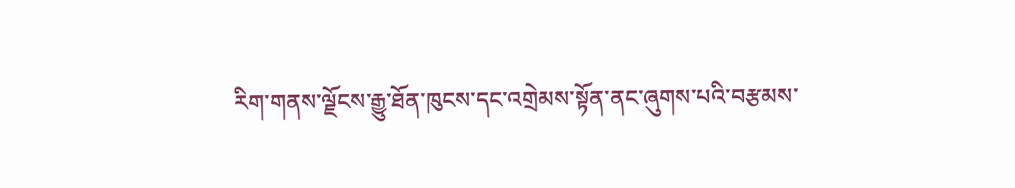རིག་གནས་ལྗོངས་རྒྱུ་ཐོན་ཁུངས་དང་འགྲེམས་སྟོན་ནང་ཞུགས་པའི་བརྩམས་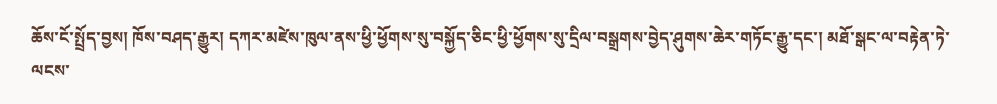ཆོས་ངོ་སྤྲོད་བྱས། ཁོས་བཤད་རྒྱུར། དཀར་མཛེས་ཁུལ་ནས་ཕྱི་ཕྱོགས་སུ་བསྐྱོད་ཅིང་ཕྱི་ཕྱོགས་སུ་དྲིལ་བསྒྲགས་བྱེད་ཤུགས་ཆེར་གཏོང་རྒྱུ་དང་། མཐོ་སྒང་ལ་བརྟེན་ཏེ་ལངས་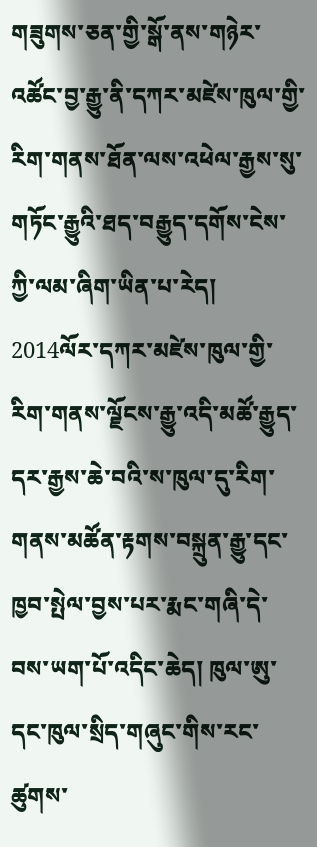གཟུགས་ཅན་གྱི་སྒོ་ནས་གཉེར་འཚོང་བྱ་རྒྱུ་ནི་དཀར་མཛེས་ཁུལ་གྱི་རིག་གནས་ཐོན་ལས་འཕེལ་རྒྱས་སུ་གཏོང་རྒྱུའི་ཐད་བརྒྱུད་དགོས་ངེས་ཀྱི་ལམ་ཞིག་ཡིན་པ་རེད།
2014ལོར་དཀར་མཛེས་ཁུལ་གྱི་རིག་གནས་ལྗོངས་རྒྱུ་འདི་མཚོ་རྒྱུད་དར་རྒྱས་ཆེ་བའི་ས་ཁུལ་དུ་རིག་གནས་མཚོན་རྟགས་བསྐྲུན་རྒྱུ་དང་ཁྱབ་སྤེལ་བྱས་པར་རྨང་གཞི་དེ་བས་ཡག་པོ་འདིང་ཆེད། ཁུལ་ཨུ་དང་ཁུལ་སྲིད་གཞུང་གིས་རང་ཚུགས་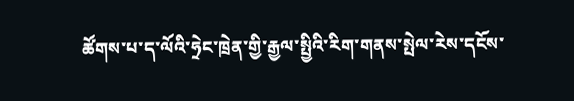ཚོགས་པ་ད་ལོའི་ཧྲེང་ཁྲེན་གྱི་རྒྱལ་སྤྱིའི་རིག་གནས་སྤེལ་རེས་དངོས་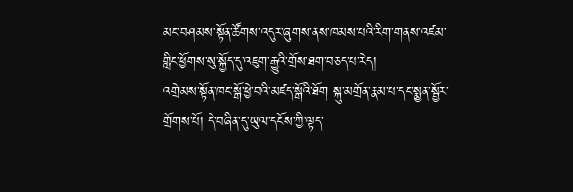མང་བཤམས་སྟོན་ཚོགས་འདུར་ཞུགས་ནས་ཁམས་པའི་རིག་གནས་འཛམ་གླིང་ཕྱོགས་སུ་སྐྱོད་དུ་འཇུག་རྒྱུའི་གྲོས་ཐག་བཅད་པ་རེད།
འགྲེམས་སྟོན་ཁང་སྒོ་ཕྱེ་བའི་མཛད་སྒོའི་ཐོག སྐུ་མགྲོན་རྣམ་པ་དང་སྨྱན་སྦྱོར་གྲོགས་པོ། དེ་བཞིན་དུ་ཡུལ་དངོས་ཀྱི་ལྟད་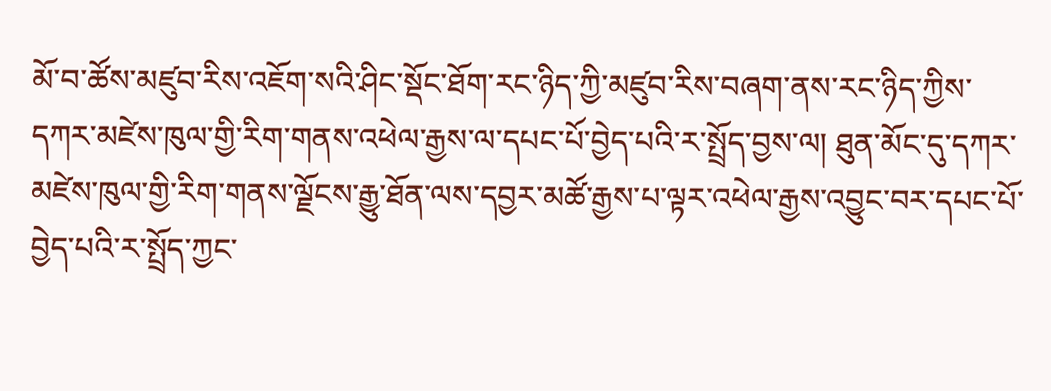མོ་བ་ཚོས་མཛུབ་རིས་འཇོག་སའི་ཤིང་སྡོང་ཐོག་རང་ཉིད་ཀྱི་མཛུབ་རིས་བཞག་ནས་རང་ཉིད་ཀྱིས་དཀར་མཛེས་ཁུལ་གྱི་རིག་གནས་འཕེལ་རྒྱས་ལ་དཔང་པོ་བྱེད་པའི་ར་སྤྲོད་བྱས་ལ། ཐུན་མོང་དུ་དཀར་མཛེས་ཁུལ་གྱི་རིག་གནས་ལྗོངས་རྒྱུ་ཐོན་ལས་དབྱར་མཚོ་རྒྱས་པ་ལྟར་འཕེལ་རྒྱས་འབྱུང་བར་དཔང་པོ་བྱེད་པའི་ར་སྤྲོད་ཀྱང་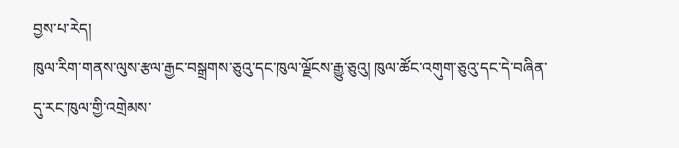བྱས་པ་རེད།
ཁུལ་རིག་གནས་ལུས་རྩལ་རྒྱང་བསྒྲགས་ཅུའུ་དང་ཁུལ་ལྗོངས་རྒྱུ་ཅུའུ། ཁུལ་ཚོང་འགུག་ཅུའུ་དང་དེ་བཞིན་དུ་རང་ཁུལ་གྱི་འགྲེམས་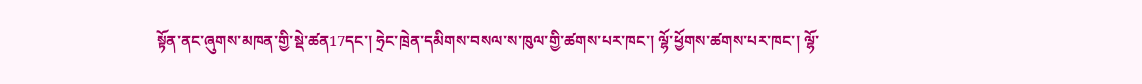སྟོན་ནང་ཞུགས་མཁན་གྱི་སྡེ་ཚན17དང་། ཧྲེང་ཁྲེན་དམིགས་བསལ་ས་ཁུལ་གྱི་ཚགས་པར་ཁང་། ལྷོ་ཕྱོགས་ཚགས་པར་ཁང་། ལྷོ་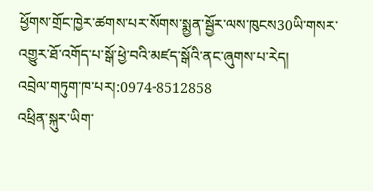ཕྱོགས་གྲོང་ཁྱེར་ཚགས་པར་སོགས་སྨྱན་སྦྱོར་ལས་ཁུངས30ཡི་གསར་འགྱུར་ཐོ་འགོད་པ་སྒོ་ཕྱེ་བའི་མཛད་སྒོའི་ནང་ཞུགས་པ་རེད།
འབྲེལ་གཏུག་ཁ་པར།:0974-8512858
འཕྲིན་སྐུར་ཡིག་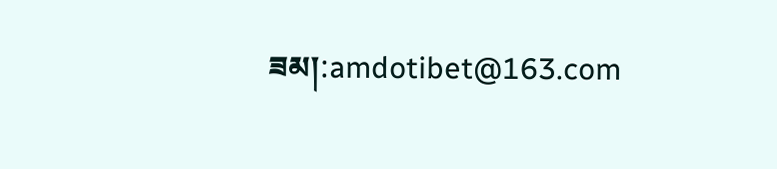ཟམ།:amdotibet@163.com